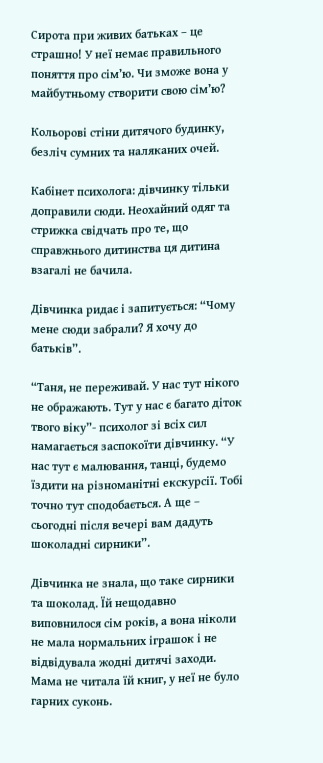Сирота при живих батьках – це страшно! У неї немає правильного поняття про сім’ю. Чи зможе вона у майбутньому створити свою сім’ю?

Кольорові стіни дитячого будинку, безліч сумних та наляканих очей.

Кабінет психолога: дівчинку тільки доправили сюди. Неохайний одяг та стрижка свідчать про те, що справжнього дитинства ця дитина взагалі не бачила.

Дівчинка ридає і запитується: “Чому мене сюди забрали? Я хочу до батьків”.

“Таня, не переживай. У нас тут нікого не ображають. Тут у нас є багато діток твого віку”- психолог зі всіх сил намагається заспокоїти дівчинку. “У нас тут є малювання, танці, будемо їздити на різноманітні екскурсії. Тобі точно тут сподобається. А ще – сьогодні після вечері вам дадуть шоколадні сирники”.

Дівчинка не знала, що таке сирники та шоколад. Їй нещодавно виповнилося сім років, а вона ніколи не мала нормальних іграшок і не відвідувала жодні дитячі заходи. Мама не читала їй книг, у неї не було гарних суконь.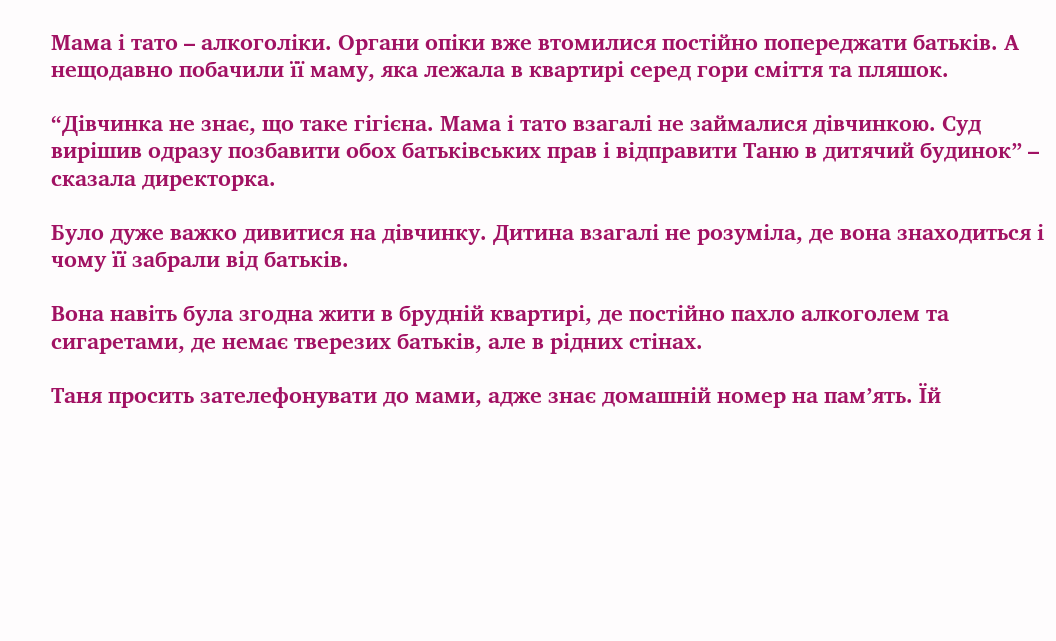Мама і тато – алкоголіки. Органи опіки вже втомилися постійно попереджати батьків. А нещодавно побачили її маму, яка лежала в квартирі серед гори сміття та пляшок.

“Дівчинка не знає, що таке гігієна. Мама і тато взагалі не займалися дівчинкою. Суд вирішив одразу позбавити обох батьківських прав і відправити Таню в дитячий будинок” – сказала директорка.

Було дуже важко дивитися на дівчинку. Дитина взагалі не розуміла, де вона знаходиться і чому її забрали від батьків.

Вона навіть була згодна жити в брудній квартирі, де постійно пахло алкоголем та сигаретами, де немає тверезих батьків, але в рідних стінах.

Таня просить зателефонувати до мами, адже знає домашній номер на пам’ять. Їй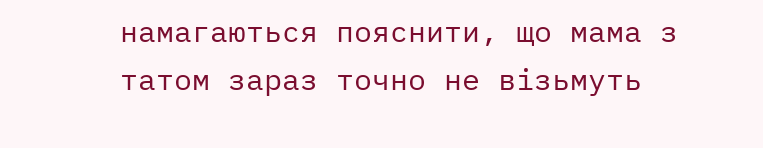намагаються пояснити, що мама з татом зараз точно не візьмуть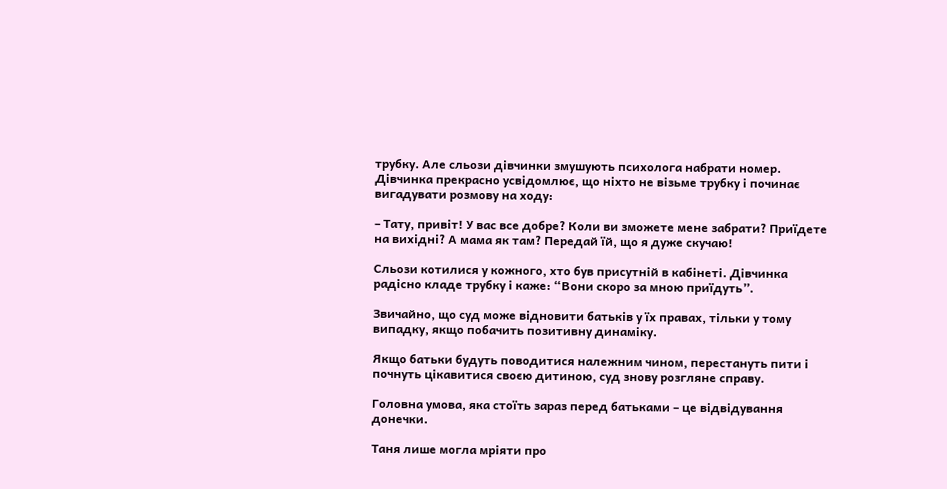трубку. Але сльози дівчинки змушують психолога набрати номер. Дівчинка прекрасно усвідомлює, що ніхто не візьме трубку і починає вигадувати розмову на ходу:

– Тату, привіт! У вас все добре? Коли ви зможете мене забрати? Приїдете на вихідні? А мама як там? Передай їй, що я дуже скучаю!

Сльози котилися у кожного, хто був присутній в кабінеті. Дівчинка радісно кладе трубку і каже: “Вони скоро за мною приїдуть”.

Звичайно, що суд може відновити батьків у їх правах, тільки у тому випадку, якщо побачить позитивну динаміку.

Якщо батьки будуть поводитися належним чином, перестануть пити і почнуть цікавитися своєю дитиною, суд знову розгляне справу.

Головна умова, яка стоїть зараз перед батьками – це відвідування донечки.

Таня лише могла мріяти про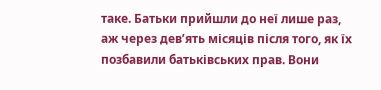таке. Батьки прийшли до неї лише раз, аж через дев’ять місяців після того, як їх позбавили батьківських прав. Вони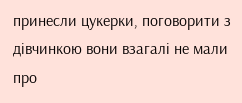принесли цукерки, поговорити з дівчинкою вони взагалі не мали про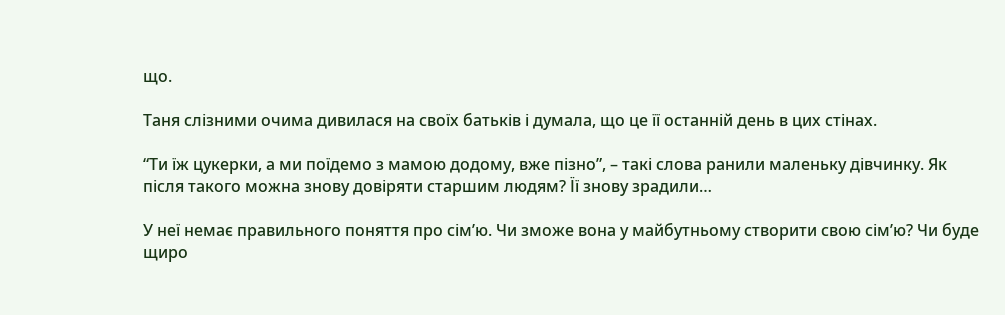що.

Таня слізними очима дивилася на своїх батьків і думала, що це її останній день в цих стінах.

“Ти їж цукерки, а ми поїдемо з мамою додому, вже пізно”, – такі слова ранили маленьку дівчинку. Як після такого можна знову довіряти старшим людям? Її знову зрадили…

У неї немає правильного поняття про сім’ю. Чи зможе вона у майбутньому створити свою сім’ю? Чи буде щиро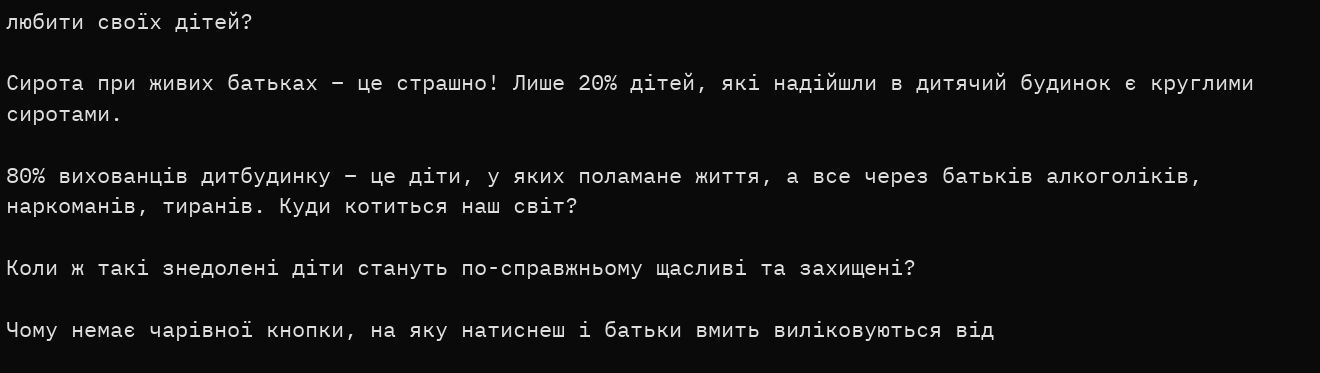любити своїх дітей?

Сирота при живих батьках – це страшно! Лише 20% дітей, які надійшли в дитячий будинок є круглими сиротами.

80% вихованців дитбудинку – це діти, у яких поламане життя, а все через батьків алкоголіків, наркоманів, тиранів. Куди котиться наш світ?

Коли ж такі знедолені діти стануть по-справжньому щасливі та захищені?

Чому немає чарівної кнопки, на яку натиснеш і батьки вмить виліковуються від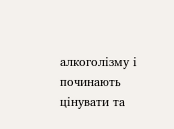алкоголізму і починають цінувати та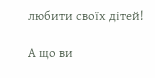любити своїх дітей!

А що ви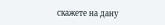скажете на дану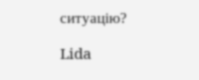ситуацію?

Lida